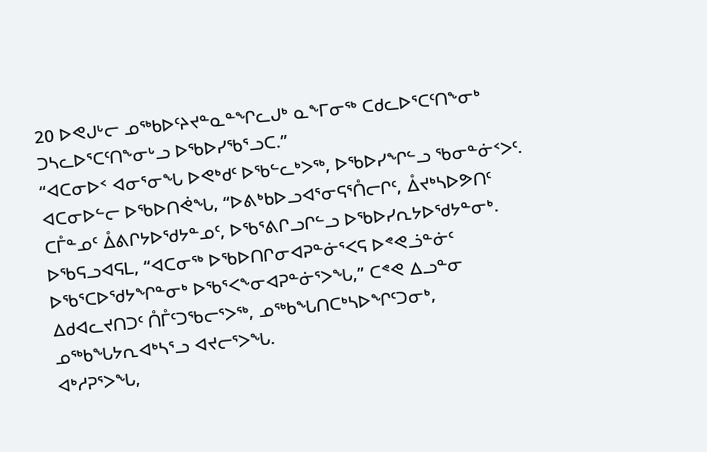20 ᐅᕙᒍᒡᓕ ᓄᖅᑲᐅᑦᔨᔪᓐᓇᓐᖏᓚᒍᒃ ᓇᖕᒥᓂᖅ ᑕᑯᓚᐅᕐᑕᑦᑎᖕᓂᒃ ᑐᓴᓚᐅᕐᑕᑦᑎᖕᓂᒡᓗ ᐅᖃᐅᓯᖃᕐᓗᑕ.”
“ᐊᑕᓂᐅᑉ ᐊᓂᕐᓂᖓ ᐅᕙᒃᑯᑦ ᐅᖃᓪᓚᒃᐳᖅ, ᐅᖃᐅᓯᖏᓪᓗ ᖃᓂᓐᓃᑉᐳᑦ.
ᐊᑕᓂᐅᓪᓕ ᐅᖃᐅᑎᕚᖓ, “ᐅᕕᒃᑲᐅᓗᐊᕐᓂᕋᕐᑍᓕᒋᑦ, ᐂᔪᒃᓴᐅᕗᑎᑦ ᑕᒤᓐᓄᑦ ᐂᕕᒋᔭᐅᖁᔭᓐᓄᑦ, ᐅᖃᕐᕕᒋᓗᒋᓪᓗ ᐅᖃᐅᓯᕆᔭᐅᖁᔭᓐᓂᒃ.
ᐅᖃᕋᓗᐊᕋᒪ, “ᐊᑕᓂᖅ ᐅᖃᐅᑎᒋᓂᐊᕈᓐᓃᕐᐸᕋ ᐅᕝᕙᓘᓐᓃᑦ ᐅᖃᕐᑕᐅᖁᔭᖏᓐᓂᒃ ᐅᖃᕐᐸᖕᓂᐊᕈᓐᓃᕐᐳᖓ,” ᑕᕝᕙ ᐃᓗᓐᓂ ᐃᑯᐊᓚᔪᑎᑐᑦ ᑍᒤᑦᑐᖃᓕᕐᐳᖅ, ᓄᖅᑲᖓᑎᑕᒃᓴᐅᖏᑦᑐᓂᒃ, ᓄᖅᑲᖓᔭᕆᐊᒃᓴᕐᓗ ᐊᔪᓕᕐᐳᖓ.
ᐊᒃᓱᕈᕐᐳᖓ,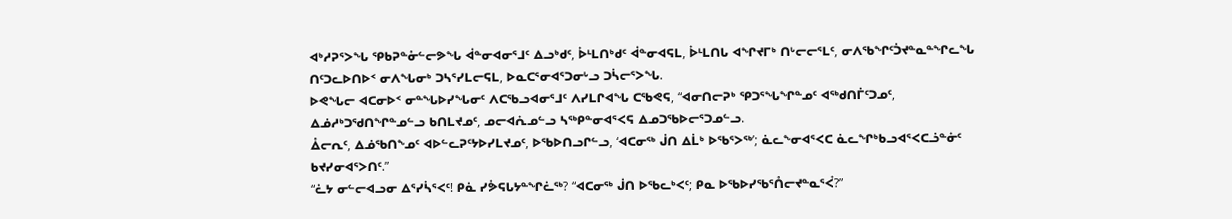ᐊᒃᓱᕈᕐᐳᖓ ᕿᑲᕈᓐᓁᓪᓕᕗᖓ ᐋᓐᓂᐊᓂᕐᒧᑦ ᐃᓗᒃᑯᑦ, ᐆᒻᒪᑎᒃᑯᑦ ᐋᓐᓂᐊᕋᒪ, ᐆᒻᒪᑎᒐ ᐊᖏᔪᒥᒃ ᑎᒡᓕᓕᕐᒪᑦ, ᓂᐱᖃᖏᑦᑑᔪᓐᓇᓐᖏᓚᖓ ᑎᑦᑐᓚᐅᑎᐅᑉ ᓂᐱᖓᓂᒃ ᑐᓴᕐᓯᒪᓕᕋᒪ, ᐅᓇᑕᕐᓂᐊᕐᑐᓂᒡᓗ ᑐᓵᓕᕐᐳᖓ.
ᐅᕙᖓᓕ ᐊᑕᓂᐅᑉ ᓂᓐᖓᐅᓯᖓᓂᑦ ᐱᑕᖃᓗᐊᓂᕐᒧᑦ ᐱᓯᒪᒋᐊᖓ ᑕᖃᕙᕋ, “ᐊᓂᑎᓕᕈᒃ ᕿᑐᕐᖓᖏᓐᓄᑦ ᐊᖅᑯᑎᒦᑦᑐᓄᑦ, ᐃᓅᓱᒃᑐᖁᑎᖏᓐᓄᓪᓗ ᑲᑎᒪᔪᓄᑦ, ᓄᓕᐊᕇᓄᓪᓗ ᓴᖅᑭᓐᓂᐊᕐᐸᕋ ᐃᓄᑐᖃᐅᓕᕐᑐᓄᓪᓗ.
ᐂᓕᕆᑦ, ᐃᓅᖃᑎᖕᓄᑦ ᐊᐅᓪᓚᕈᑦᔭᐅᓯᒪᔪᓄᑦ, ᐅᖃᐅᑎᓗᒋᓪᓗ, ‘ᐊᑕᓂᖅ ᒎᑎ ᐃᒫᒃ ᐅᖃᕐᐳᖅ’; ᓈᓚᖕᓂᐊᕐᐸᑕ ᓈᓚᖏᒃᑲᓗᐊᕐᐸᑕᓘᓐᓃᑦ ᑲᔪᓯᓂᐊᕐᐳᑎᑦ.”
“ᓛᔭ ᓂᓪᓕᐊᓗᓂ ᐃᕐᓯᓵᕐᐸᑦ! ᑭᓈ ᓯᕘᕋᒐᔭᓐᖏᓛᖅ? “ᐊᑕᓂᖅ ᒎᑎ ᐅᖃᓚᒃᐸᑦ; ᑭᓇ ᐅᖃᐅᓯᖃᕐᑍᓕᔪᓐᓇᕐᐹ?”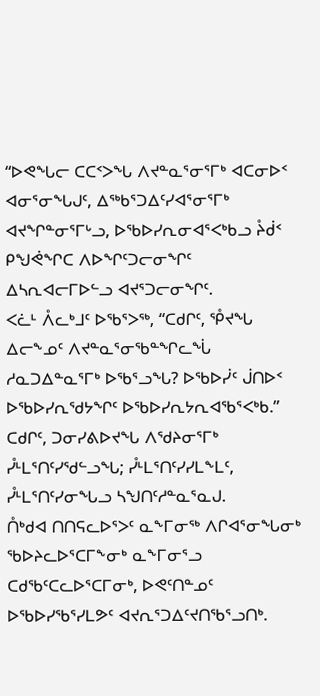“ᐅᕙᖓᓕ ᑕᑕᑉᐳᖓ ᐱᔪᓐᓇᕐᓂᕐᒥᒃ ᐊᑕᓂᐅᑉ ᐊᓂᕐᓂᖓᒍᑦ, ᐃᖅᑲᕐᑐᐃᑦᓯᐊᕐᓂᕐᒥᒃ ᐊᔪᖏᓐᓂᕐᒥᒡᓗ, ᐅᖃᐅᓯᕆᓂᐊᕐᐸᒃᑲᓗ ᔧᑰᑉ ᑭᖑᕚᖏᑕ ᐱᐅᖏᑦᑐᓕᓂᖏᑦ ᐃᓴᕆᐊᓕᒥᐅᓪᓗ ᐊᔪᕐᑐᓕᓂᖏᑦ.
ᐸᓛᒻ ᐰᓚᒃᒧᑦ ᐅᖃᕐᐳᖅ, “ᑕᑯᒋᑦ, ᕾᔪᖓ ᐃᓕᖕᓄᑦ ᐱᔪᓐᓇᕐᓂᖃᓐᖏᓚᖔ ᓱᓇᑐᐃᓐᓇᕐᒥᒃ ᐅᖃᕐᓗᖓ? ᐅᖃᐅᓰᑦ ᒎᑎᐅᑉ ᐅᖃᐅᓯᕆᖁᔭᖏᑦ ᐅᖃᐅᓯᕆᔭᕆᐊᖃᕐᐸᒃᑲ.”
ᑕᑯᒋᑦ, ᑐᓂᓯᕕᐅᔪᖓ ᐱᖁᔨᓂᕐᒥᒃ ᓮᒻᒪᕐᑎᑦᓯᖁᓪᓗᖓ; ᓮᒻᒪᕐᑎᑦᓯᓯᒪᖕᒪᑦ, ᓮᒻᒪᕐᑎᑦᓯᓂᖓᓗ ᓴᖑᑎᑦᓱᓐᓇᕐᓇᒍ.
ᑍᒃᑯᐊ ᑎᑎᕋᓚᐅᕐᐳᑦ ᓇᖕᒥᓂᖅ ᐱᒋᐊᕐᓂᖓᓂᒃ ᖃᐅᔨᓚᐅᕐᑕᒥᖕᓂᒃ ᓇᖕᒥᓂᕐᓗ ᑕᑯᖃᑦᑕᓚᐅᕐᑕᒥᓂᒃ, ᐅᕙᑦᑎᓐᓄᑦ ᐅᖃᐅᓯᖃᕐᓯᒪᕗᑦ ᐊᔪᕆᕐᑐᐃᑦᔪᑎᖃᕐᓗᑎᒃ.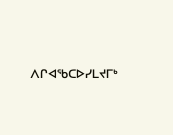ᐱᒋᐊᖃᑕᐅᓯᒪᔪᒥᒃ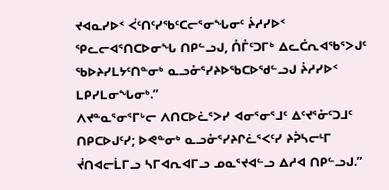ᔪᐊᓇᓯᐅᑉ ᐹᑦᑎᑦᓯᖃᑦᑕᓕᕐᓂᖓᓂᑦ ᔩᓱᓯᐅᑉ ᕿᓚᓕᐊᕐᑎᑕᐅᓂᖓ ᑎᑭᓪᓗᒍ, ᑍᒤᑦᑐᒥᒃ ᐃᓚᑖᕆᐊᖃᕐᐳᒍᑦ ᖃᐅᔨᓯᒪᔭᑦᑎᓐᓂᒃ ᓇᓗᓁᕐᓯᔨᐅᖃᑕᐅᖁᓪᓗᒍ ᔩᓱᓯᐅᑉ ᒪᑭᓯᒪᓂᖓᓂᒃ.”
ᐱᔪᓐᓇᕐᓂᕐᒥᒡᓕ ᐱᑎᑕᐅᓛᕐᐳᓯ ᐊᓂᕐᓂᕐᒧᑦ ᐃᑦᔪᕐᓁᑦᑐᒧᑦ ᑎᑭᑕᐅᒍᑦᓯ; ᐅᕙᓐᓂᒃ ᓇᓗᓁᕐᓯᔨᒋᓛᕐᐸᑦᓯ ᔨᕉᓴᓕᒻᒥ ᔫᑎᐊᓕᒫᒥᓗ ᓴᒥᐊᕆᐊᒥᓗ ᓄᓇᕐᔪᐊᓪᓗ ᐃᓱᐊ ᑎᑭᓪᓗᒍ.”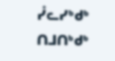ᓮᓚᓯᒃᑯᒃ ᑎᒧᑎᒃᑯᒃ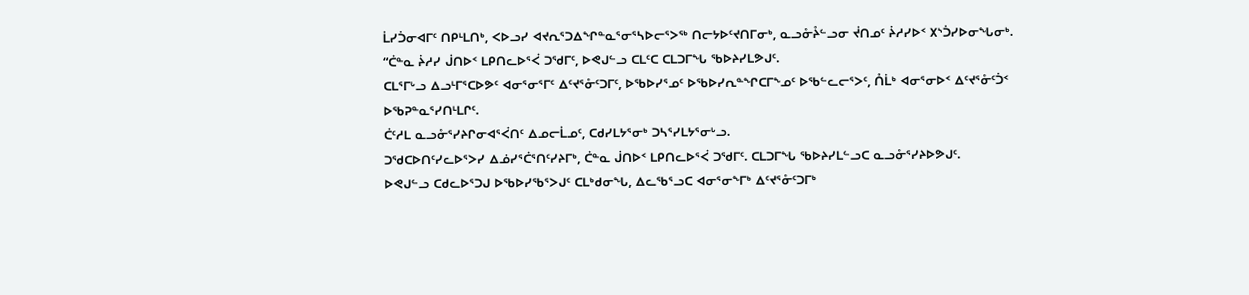ᒫᓯᑑᓂᐊᒥᑦ ᑎᑭᒻᒪᑎᒃ, ᐸᐅᓗᓯ ᐊᔪᕆᕐᑐᐃᖏᓐᓇᕐᓂᕐᓴᐅᓕᕐᐳᖅ ᑎᓕᔭᐅᑦᔪᑎᒥᓂᒃ, ᓇᓗᓁᔧᓪᓗᓂ ᔫᑎᓄᑦ ᔩᓱᓯᐅᑉ ᙭ᔅᑑᓯᐅᓂᖓᓂᒃ.
“ᑖᓐᓇ ᔩᓱᓯ ᒎᑎᐅᑉ ᒪᑭᑎᓚᐅᕐᐹ ᑐᖁᒥᑦ, ᐅᕙᒍᓪᓗ ᑕᒪᑦᑕ ᑕᒪᑐᒥᖓ ᖃᐅᔨᓯᒪᕗᒍᑦ.
ᑕᒪᕐᒥᒡᓗ ᐃᓗᒻᒥᕐᑕᐅᕗᑦ ᐊᓂᕐᓂᕐᒥᑦ ᐃᑦᔪᕐᓁᑦᑐᒥᑦ, ᐅᖃᐅᓯᕐᓄᑦ ᐅᖃᐅᓯᕆᓐᖏᑕᒥᖕᓄᑦ ᐅᖃᓪᓚᓕᕐᐳᑦ, ᑍᒫᒃ ᐊᓂᕐᓂᐅᑉ ᐃᑦᔪᕐᓁᑦᑑᑉ ᐅᖃᕈᓐᓇᕐᓯᑎᒻᒪᒋᑦ.
ᑖᑦᓱᒪ ᓇᓗᓁᕐᓯᔨᒋᓂᐊᕐᐹᑎᑦ ᐃᓄᓕᒫᓄᑦ, ᑕᑯᓯᒪᔭᕐᓂᒃ ᑐᓴᕐᓯᒪᔭᕐᓂᒡᓗ.
ᑐᖁᑕᐅᑎᑦᓯᓚᐅᕐᐳᓯ ᐃᓅᓯᕐᑖᕐᑎᑦᓯᔨᒥᒃ, ᑖᓐᓇ ᒎᑎᐅᑉ ᒪᑭᑎᓚᐅᕐᐹ ᑐᖁᒥᑦ. ᑕᒪᑐᒥᖓ ᖃᐅᔨᓯᒪᓪᓗᑕ ᓇᓗᓁᕐᓯᔨᐅᕗᒍᑦ.
ᐅᕙᒍᓪᓗ ᑕᑯᓚᐅᕐᑐᒍ ᐅᖃᐅᓯᖃᕐᐳᒍᑦ ᑕᒪᒃᑯᓂᖓ, ᐃᓚᖃᕐᓗᑕ ᐊᓂᕐᓂᖕᒥᒃ ᐃᑦᔪᕐᓁᑦᑐᒥᒃ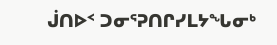ᒎᑎᐅᑉ ᑐᓂᕐᕈᑎᒋᓯᒪᔭᖓᓂᒃ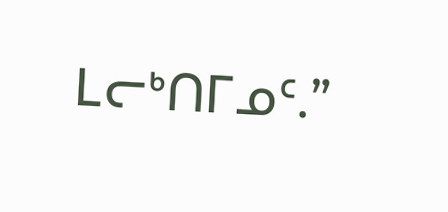ᒪᓕᒃᑎᒥᓄᑦ.”